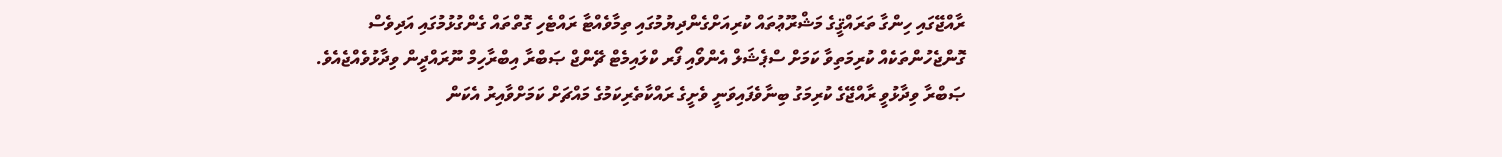ރާއްޖޭގައި ހިންގާ ތަރައްޤީގެ މަޝްރޫޢުތައް ކުރިއަށްގެންދިޔުމުގައި ތިމާވެއްޓާ ރައްޓެހި ގޮތްތައް ގެންގުޅުމުގައި އަދިވެސް ގޮންޖެހުންތަކެއް ކުރިމަތިވާ ކަމަށް ސްޕެޝަލް އެންވޯއި ފޯރ ކްލައިމެޓް ޗޭންޖް ޞަބްރާ އިބްރާހިމް ނޫރައްދީން ވިދާޅުވެއްޖެއެވެ. ޞަބްރާ ވިދާޅުވީ ރާއްޖޭގެ ކުރިމަގު ބިނާވެފައިވަނީ ވެށީގެ ރައްކާތެރިކަމުގެ މައްޗަށް ކަމަށްވާއިރު އެކަން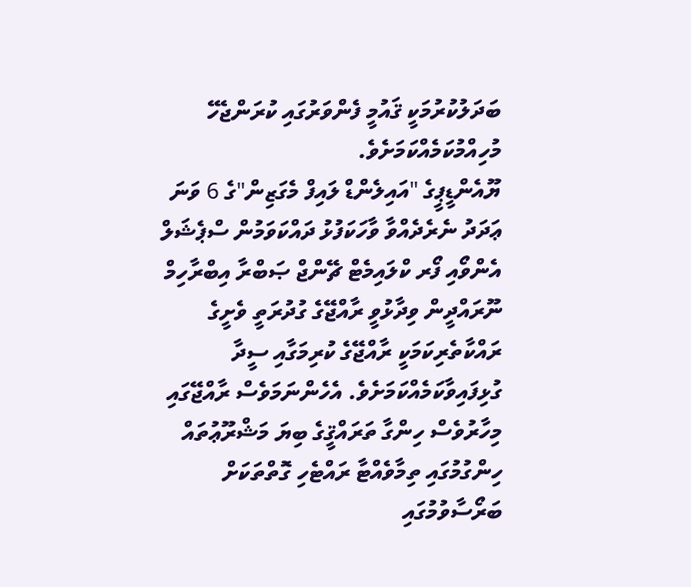ބަދަލުކުރުމަކީ ޤައުމީ ފެންވަރުގައި ކުރަންޖެހޭ މުހިއްމުކަމެއްކަމަށެވެ.
ޔޫއެންޑީޕީގެ "އައިލެންޑް ލައިފް މެގަޒިން"ގެ 6 ވަނަ ޢަދަދު ނެރެދެއްވާ ވާހަކަފުޅު ދައްކަވަމުން ސްޕެޝަލް އެންވޯއި ފޯރ ކްލައިމެޓް ޗޭންޖް ޞަބްރާ އިބްރާހިމް ނޫރައްދީން ވިދާޅުވީ ރާއްޖޭގެ ގުދުރަތީ ވެށީގެ ރައްކާތެރިކަމަކީ ރާއްޖޭގެ ކުރިމަގާއި ސީދާ ގުޅިފައިވާކަމެއްކަމަށެވެ. އެހެންނަމަވެސް ރާއްޖޭގައި މިހާރުވެސް ހިންގާ ތަރައްޤީގެ ބިޔަ މަޝްރޫޢުތައް ހިންގުމުގައި ތިމާވެއްޓާ ރައްޓެހި ގޮތްތަކަށް ބަރޯސާވުމުގައި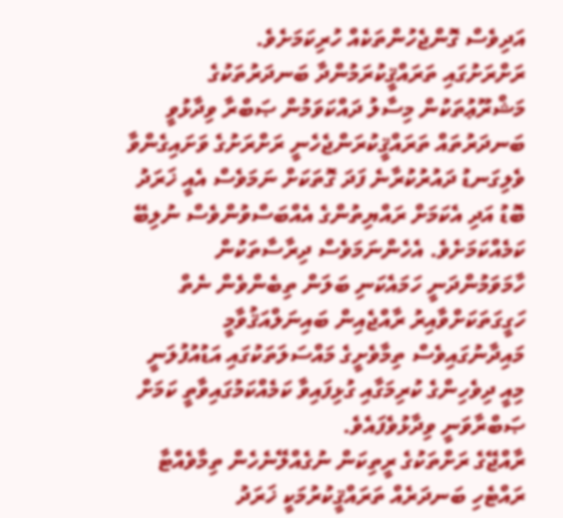އަދިވެސް ގޮންޖެހުންތަކެއް ހުރިކަމަށެވެ.
ރަށްރަށުގައި ތަރައްޤީކުރަމުންދާ ބަނދަރުތަކުގެ މަޝްރޫޢުތަކުން މިސާލު ދައްކަވަމުން ޞަބްރާ ވިދާޅުވީ ބަނދަރުތައް ތަރައްޤީކުރަންޖެހެނީ ރަށްރަށުގެ ވަށައިގެންވާ ވެލިގަނޑު ދައުރުކުރާނެ ފަދަ ގޮތަކަށް ނަމަވެސް އެއީ ޚަރަދު ބޮޑު އަދި އެކަމަށް ރައްޔިތުންގެ އެއްބަސްވުންވެސް ނުލިބޭ ކަމެއްކަމަށެވެ. އެހެންނަމަވެސް ދިރާސާތަކުން ހާމަވަމުންދަނީ ހަމައެކަނި ބަލަން ތިބެންވެން ނެތް ހަގީގަތަކަށްވާއިރު ރާއްޖެއިން ބައިނަލްއަޤުވާމީ މައިދާނުގައިވެސް ތިމާވެށީގެ މައްސަލަތަކުގައި އަޑުއުފުލަނީ މިއީ ދިވެހިންގެ ކުރިމަގާއި ގުޅިފައިވާ ކަމެއްކަމުގައިވާތީ ކަމަށް ޞަބްރާވަނީ ވިދާޅުވެފައެވެ.
ރާއްޖޭގެ ރަށްތަކުގެ ރީތިކަން ނުގެއްލޭނެހެން ތިމާވެއްޓާ ރައްޓެހި ބަނދަރެއް ތަރައްޤީކުރުމަކީ ޚަރަދު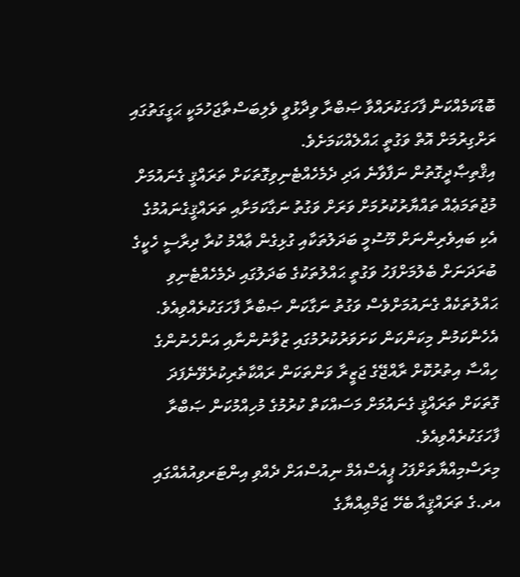ބޮޑުކަމެއްކަން ފާހަގަކުރައްވާ ޞަބްރާ ވިދާޅުވީ ވެލިބަސްތާޖަހުމަކީ ޙަގީގަތުގައި ރަށްގިރުމަށް އޮތް ވަގުތީ ޙައްލެއްކަމަށެވެ.
އިޤްތިޞާދީގޮތުން ނަފާވާނެ އަދި ދެމެހެއްޓެނިވިގޮތަކަށް ތަރައްޤީ ގެނައުމަށް މުޖުތަމަޢެއް ތައްޔާރުކުރުމަށް ވަރަށް ވަގުތު ނަގާކަމަށާއި ތަރައްޤީގެނައުމުގެ އެކި ބައިވެރިންނަށް މޫސުމީ ބަދަލުތަކާއި ގުޅިގެން ޢާއްމު ކުރާ ދިރާސީ ހެކީގެ ބުރަދަނަށް ބެލުމަށްފަހު ވަގުތީ ޙައްލުތަކުގެ ބަދަލުގައި ދެމެހެއްޓެނިވި ޙައްލުތަކެއް ގެނައުމަށްވެސް ވަގުތު ނަގާކަން ޞަބްރާ ފާހަގަކުރެއްވިއެވެ. އެހެންކަމުން މިކަންކަން ކަށަވަރުކުރުމުގައި ޒުވާނުންނާއި އަންހެނުންގެ ހިއްސާ އިތުރުކޮށް ރާއްޖޭގެ ޖަޒީރާ ވަންތަކަން ރައްކާތެރިކުރެވޭނެފަދަ ގޮތަކަށް ތަރައްޤީ ގެނައުމަށް މަސައްކަތް ކުރުމުގެ މުހިއްމުކަން ޞަބްރާ ފާހަގަކުރެއްވިއެވެ.
މިރަސްމިއްޔާތަށްފަހު ޕީއެސްއެމް ނިއުސްއަށް ދެއްވި އިންޓަރވިއުއެއްގައި އދ.ގެ ތަރައްޤީއާ ބެހޭ ޖަމްޢިއްޔާގެ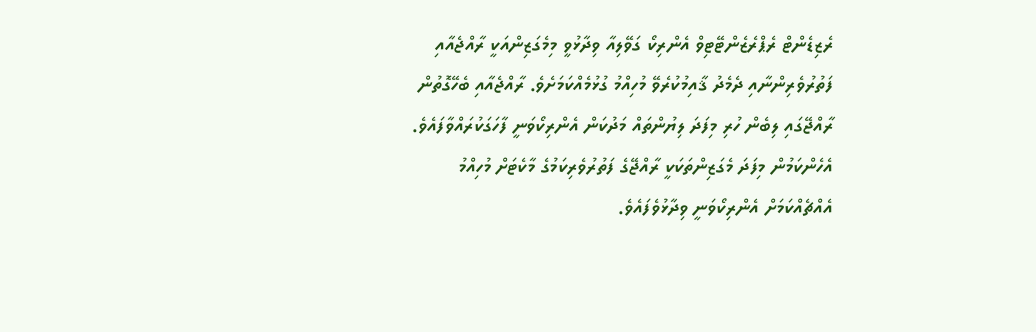ރެޒިޑެންޓް ރެޕްރެޒެންޓޭޓިވް އެންރިކޯ ގަވޭލިއާ ވިދާޅުވީ މިމެގަޒިންއަކީ ރާއްޖެއާއި ފަތުރުވެރިންނާއި ދެމެދު ޤާއިމުކުރެވޭ މުހިއްމު ގުޅުމެއްކަމަށެވެ. ރާއްޖެއާއި ބެހޭގޮތުން ރާއްޖޭގައި ލިބެން ހުރި މިފަދަ ލިޔުންތައް މަދުކަން އެންރިކޯވަނީ ފާހަގަކުރައްވާފައެވެ. އެހެންކަމުން މިފަދަ މެގަޒިންތަކަކީ ރާއްޖޭގެ ފަތުރުވެރިކަމުގެ މާކެޓަށް މުހިއްމު އެއްޗެއްކަމަށް އެންރިކޯވަނީ ވިދާޅުވެފައެވެ.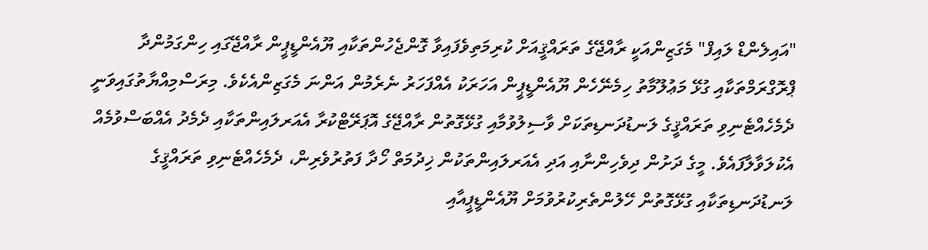"އައިލެންޑް ލައިފް" މެގަޒިންއަކީ ރާއްޖޭގެ ތަރައްޤީއަށް ކުރިމަތިވެފައިވާ ގޮންޖެހުންތަކާއި ޔޫއެންޑީޕީން ރާއްޖޭގައި ހިންގަމުންދާ ޕްރޮގްރަމްތަކާއި ގުޅޭ މަޢުލޫމާތު ހިމެނޭހެން ޔޫއެންޑީޕީން އަހަރަކު އެއްފަހަރު ނެރެމުން އަންނަ މެގަޒިންއެކެވެ. މިރަސްމިއްޔާތުގައިވަނީ ދެމެހެއްޓެނިވި ތަރައްޤީގެ ލަނޑުދަނޑިތަކަށް ވާސިލުވުމާއި ގުޅޭގޮތުން ރާއްޖޭގެ އޮޕަރޭޓްކުރާ އެއަރލައިންތަކާއި ދެމެދު އެއްބަސްވުމެއް އެކުލަވާލާފައެވެ. މީގެ ދަށުން ދިވެހިންނާއި އަދި އެއަރލައިންތަކުން ޚިދުމަތް ހޯދާ ފަތުރުވެރިން، ދެމެހެއްޓެނިވި ތަރައްޤީގެ ލަނޑުދަނޑިތަކާއި ގުޅޭގޮތުން ހޭލުންތެރިކުރުވުމަށް ޔޫއެންޑީޕީއާއި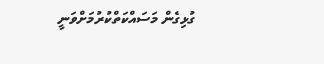ގުޅިގެން މަސައްކަތްކުރުމަށްވަނީ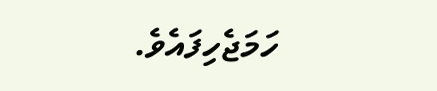ހަމަޖެހިފައެވެ.